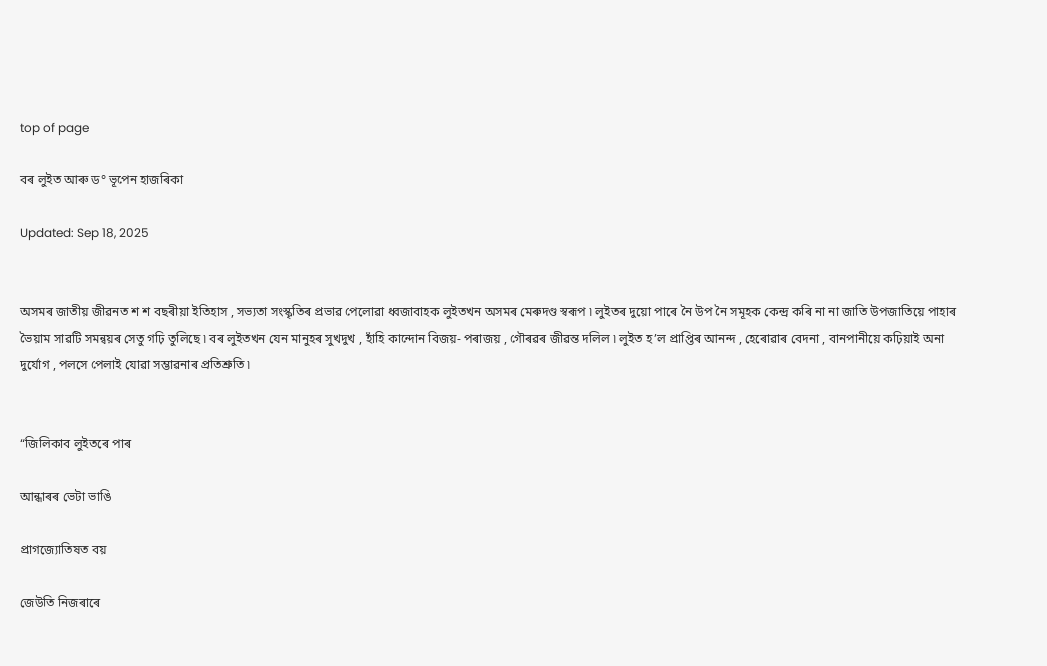top of page

বৰ লুইত আৰু ড° ভূপেন হাজৰিকা

Updated: Sep 18, 2025


অসমৰ জাতীয় জীৱনত শ শ বছৰীয়া ইতিহাস , সভ্যতা সংস্কৃতিৰ প্ৰভাৱ পেলোৱা ধ্বজাবাহক লুইতখন অসমৰ মেৰুদণ্ড স্বৰূপ ৷ লুইতৰ দুয়ো পাৰে নৈ উপ নৈ সমূহক কেন্দ্ৰ কৰি না না জাতি উপজাতিয়ে পাহাৰ ভৈয়াম সাৱটি সমন্বয়ৰ সেতু গঢ়ি তুলিছে ৷ বৰ লুইতখন যেন মানুহৰ সুখদুখ , হাঁহি কান্দোন বিজয়- পৰাজয় , গৌৰৱৰ জীৱন্ত দলিল ৷ লুইত হ’ল প্ৰাপ্তিৰ আনন্দ , হেৰোৱাৰ বেদনা , বানপানীয়ে কঢ়িয়াই অনা দুৰ্যোগ , পলসে পেলাই যোৱা সম্ভাৱনাৰ প্ৰতিশ্ৰুতি ৷


“জিলিকাব লুইতৰে পাৰ

আন্ধাৰৰ ভেটা ভাঙি

প্ৰাগজ্যোতিষত বয়

জেউতি নিজৰাৰে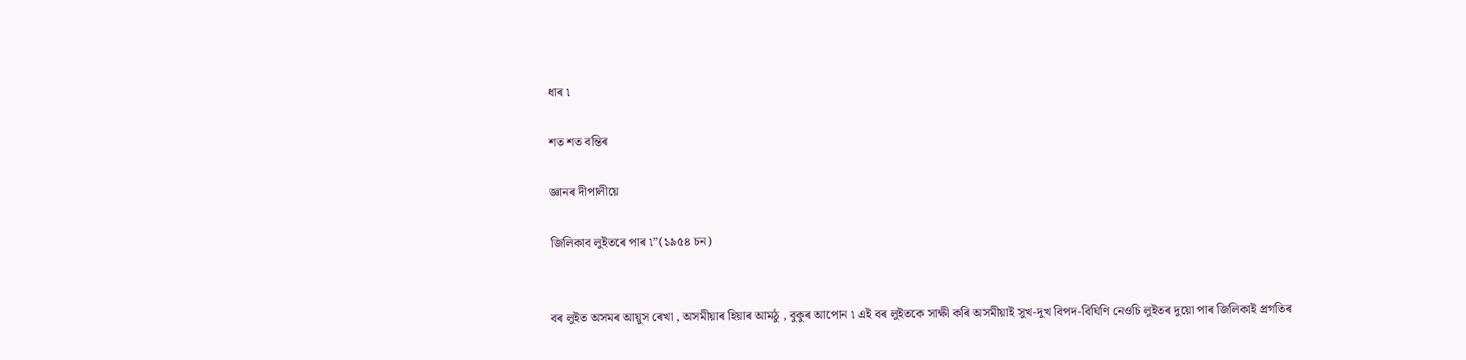ধাৰ ৷

শত শত বন্তিৰ

জ্ঞানৰ দীপালীয়ে

জিলিকাব লুইতৰে পাৰ ৷”(১৯৫৪ চন)


বৰ লুইত অসমৰ আয়ুস ৰেখা , অসমীয়াৰ হিয়াৰ আমঠু , বুকুৰ আপোন ৷ এই বৰ লুইতকে সাক্ষী কৰি অসমীয়াই সুখ-দুখ বিপদ-বিঘিণি নেওচি লুইতৰ দুয়ো পাৰ জিলিকাই প্ৰগতিৰ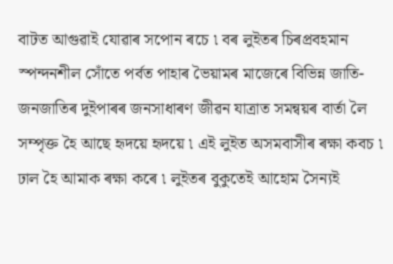বাটত আগুৱাই যোৱাৰ সপোন ৰচে ৷ বৰ লুইতৰ চিৰপ্ৰবহমান স্পন্দনশীল সোঁতে পৰ্বত পাহাৰ ভৈয়ামৰ মাজেৰে বিভিন্ন জাতি-জনজাতিৰ দুইপাৰৰ জনসাধাৰণ জীৱন যাত্ৰাত সমন্বয়ৰ বাৰ্তা লৈ সম্পৃক্ত হৈ আছে হৃদয়ে হৃদয়ে ৷ এই লুইত অসমবাসীৰ ৰক্ষা কবচ ৷ ঢাল হৈ আমাক ৰক্ষা কৰে ৷ লুইতৰ বুকুতেই আহোম সৈন্যই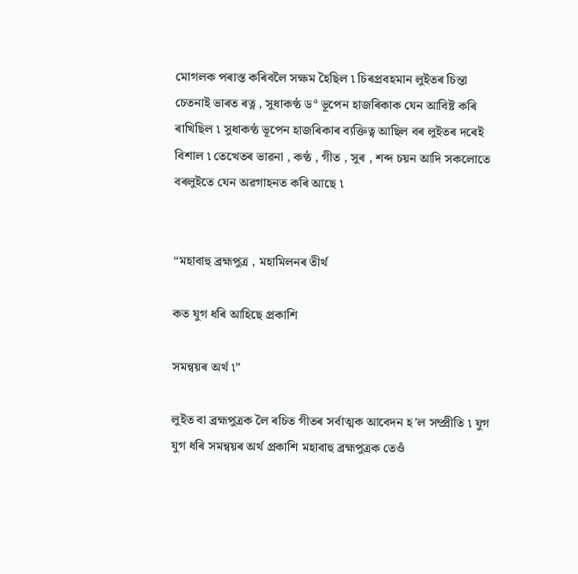মোগলক পৰাস্ত কৰিবলৈ সক্ষম হৈছিল ৷ চিৰপ্ৰবহমান লুইতৰ চিন্তা চেতনাই ভাৰত ৰত্ন , সুধাকণ্ঠ ড° ভূপেন হাজৰিকাক যেন আবিষ্ট কৰি ৰাখিছিল ৷ সুধাকণ্ঠ ভূপেন হাজৰিকাৰ ব্যক্তিত্ব আছিল বৰ লুইতৰ দৰেই বিশাল ৷ তেখেতৰ ভাৱনা , কণ্ঠ , গীত , সুৰ , শব্দ চয়ন আদি সকলোতে বৰলুইতে যেন অৱগাহনত কৰি আছে ৷


“মহাবাহু ব্ৰহ্মপুত্ৰ , মহামিলনৰ তীৰ্থ

কত যুগ ধৰি আহিছে প্ৰকাশি

সমন্বয়ৰ অৰ্থ ৷”

লুইত বা ব্ৰহ্মপুত্ৰক লৈ ৰচিত গীতৰ সৰ্বাত্মক আবেদন হ’ল সম্প্ৰীতি ৷ যুগ যুগ ধৰি সমন্বয়ৰ অৰ্থ প্ৰকাশি মহাবাহু ব্ৰহ্মপুত্ৰক তেওঁ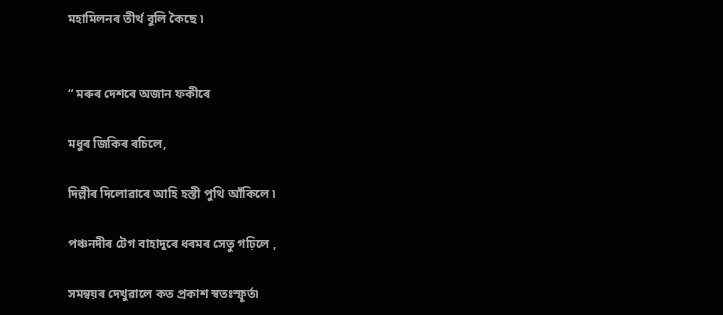মহামিলনৰ তীৰ্থ বুলি কৈছে ৷


“ মৰুৰ দেশৰে অজান ফকীৰে

মধুৰ জিকিৰ ৰচিলে,

দিল্লীৰ দিলোৱাৰে আহি হস্তী পুথি আঁকিলে ৷

পঞ্চনদীৰ টেগ বাহাদুৰে ধৰমৰ সেতু গঢ়িলে ,

সমন্বয়ৰ দেখুৱালে কত প্ৰকাশ স্বতঃস্ফূৰ্ত৷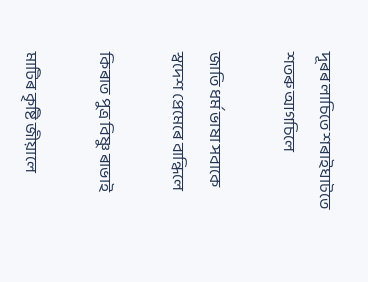দূৰৰ লাচিতে শৰাইঘাটতে শতৰু আগচিলে

জাতি ধৰ্ম ভাষা সবাকে স্বদেশ প্ৰেমেৰে বান্ধিলে

কিৰাত পুত্ৰ বিষ্ণু ৰাভাই

মাটিৰ কৃষ্টি জীয়ালে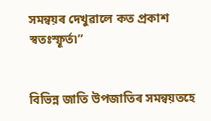সমন্বয়ৰ দেখুৱালে কত প্ৰকাশ স্বতঃস্ফূৰ্ত৷”


বিভিন্ন জাতি উপজাতিৰ সমন্বয়তহে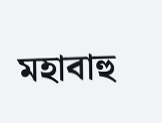মহাবাহু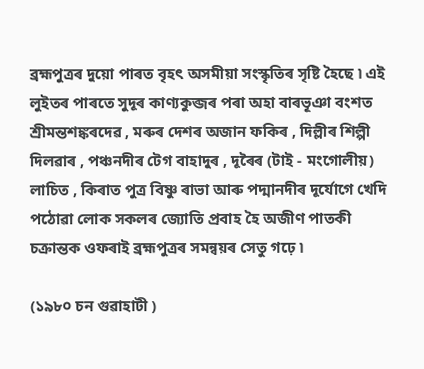ব্ৰহ্মপুত্ৰৰ দুয়ো পাৰত বৃহৎ অসমীয়া সংস্কৃতিৰ সৃষ্টি হৈছে ৷ এই লুইতৰ পাৰতে সুদূৰ কাণ্যকুব্জৰ পৰা অহা বাৰভূঞা বংশত শ্ৰীমন্তশঙ্কৰদেৱ , মৰুৰ দেশৰ অজান ফকিৰ , দিল্লীৰ শিল্পী দিলৱাৰ , পঞ্চনদীৰ টেগ বাহাদুৰ , দূৰৈৰ (টাই - মংগোলীয়) লাচিত , কিৰাত পুত্ৰ বিষ্ণু ৰাভা আৰু পদ্মানদীৰ দূৰ্যোগে খেদি পঠোৱা লোক সকলৰ জ্যোতি প্ৰবাহ হৈ অজীণ পাতকী চক্ৰান্তক ওফৰাই ব্ৰহ্মপুত্ৰৰ সমন্বয়ৰ সেতু গঢ়ে ৷

(১৯৮০ চন গুৱাহাটী )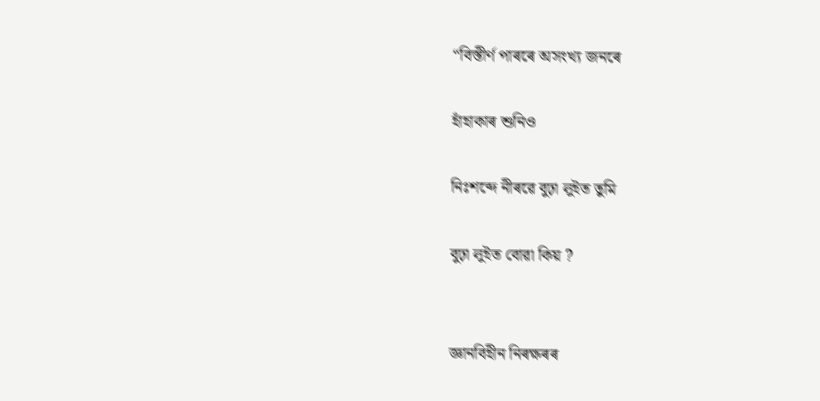“বিস্তীৰ্ণ পাৰৰে অসংখ্য জনৰে

হাঁহাকাৰ শুনিও

নিঃশব্দে নীৰৱে বুঢ়া লুইত তুমি

বুঢ়া লুইত বোৱা কিয় ?


জ্ঞানবিহীন নিৰক্ষৰৰ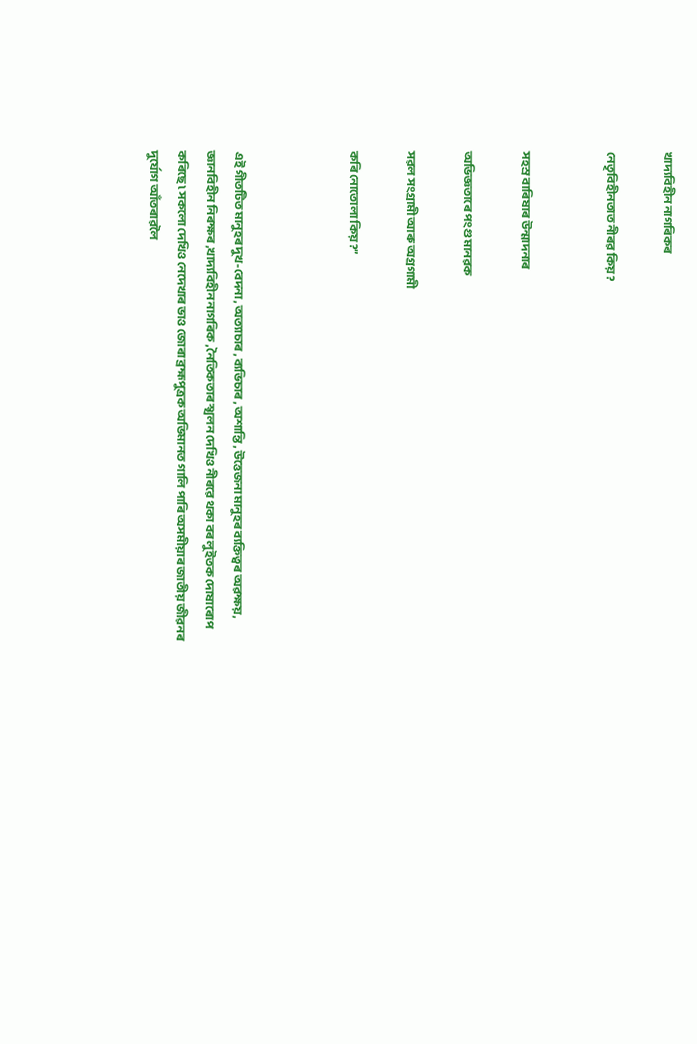খাদ্যবিহীন নাগৰিকৰ

নেতৃবিহীনতাত নীৰৱ কিয় ?


সহস্ৰ বাৰিষাৰ উন্মাদনাৰ

অভিজ্ঞতাৰে পংগু মানৱক

সৱল সংগ্ৰামী আৰু অগ্ৰগামী

কৰি নোতোলা কিয় ?”



এই গীতটিত মানুহৰ দুখ-বেদনা , অত্যাচাৰ , ব্যভিচাৰ , অশান্তি , উত্তেজনা মানুহৰ ব্যক্তিত্বৰ অৱক্ষয়, জ্ঞানবিহীন নিৰক্ষৰ ,খাদ্যবিহীন নাগৰিক , নৈতিকতাৰ স্খলন দেখিও নীৰৱে থকা বৰ লুইতক দোষাৰোপ কৰিছে ৷ সকলো দেখিও নেদেখাৰ ভাও জোৰা ব্ৰহ্মপুত্ৰক অভিমানত গালি পাৰি অসমীয়াৰ জাতীয় জীৱনৰ দুৰ্যোগ আঁতৰাৱলৈ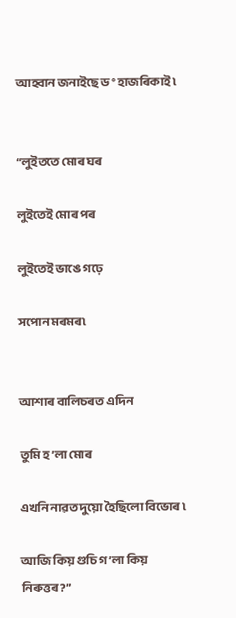আহ্বান জনাইছে ড° হাজৰিকাই ৷


“লুইততে মোৰ ঘৰ

লুইতেই মোৰ পৰ

লুইতেই ভাঙে গঢ়ে

সপোন মৰমৰ৷


আশাৰ বালিচৰত এদিন

তুমি হ’লা মোৰ

এখনি নাৱত দুয়ো হৈছিলো বিভোৰ ৷

আজি কিয় গুচি গ’লা কিয় নিৰুত্তৰ?”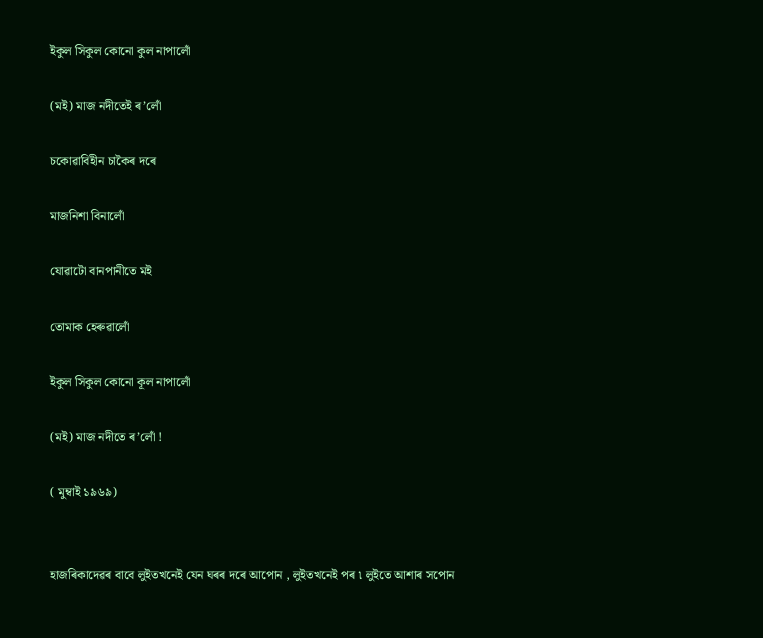ইকুল সিকুল কোনো কুল নাপালোঁ

(মই) মাজ নদীতেই ৰ’লোঁ

চকোৱাবিহীন চাকৈৰ দৰে

মাজনিশা বিনালোঁ

যোৱাটো বানপানীতে মই

তোমাক হেৰুৱালোঁ

ইকুল সিকুল কোনো কূল নাপালোঁ

(মই) মাজ নদীতে ৰ’লোঁ !

( মুম্বাই ১৯৬৯)


হাজৰিকাদেৱৰ বাবে লুইতখনেই যেন ঘৰৰ দৰে আপোন , লুইতখনেই পৰ ৷ লুইতে আশাৰ সপোন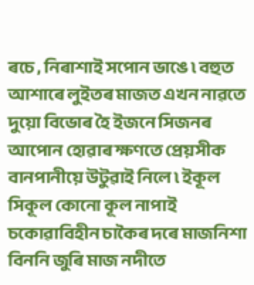ৰচে , নিৰাশাই সপোন ভাঙে ৷ বহুত আশাৰে লুইতৰ মাজত এখন নাৱতে দুয়ো বিভোৰ হৈ ইজনে সিজনৰ আপোন হোৱাৰ ক্ষণতে প্ৰেয়সীক বানপানীয়ে উটুৱাই নিলে ৷ ইকূল সিকূল কোনো কূল নাপাই চকোৱাবিহীন চাকৈৰ দৰে মাজনিশা বিননি জুৰি মাজ নদীতে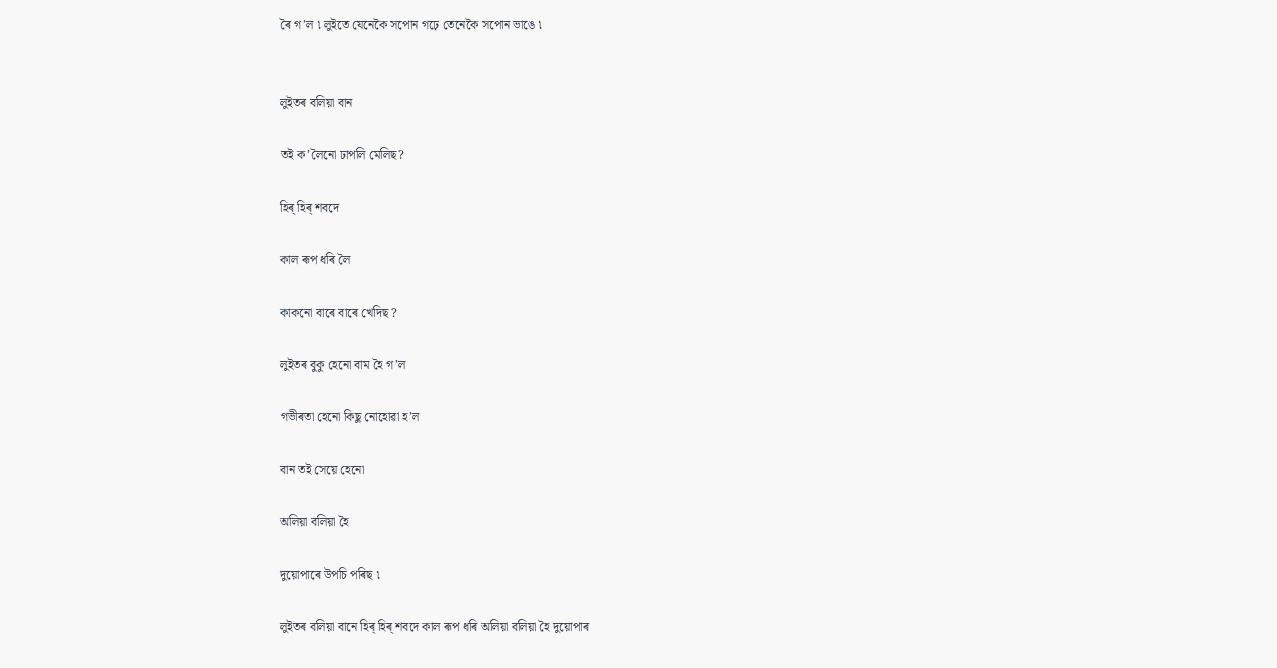ৰৈ গ’ল ৷ লুইতে যেনেকৈ সপোন গঢ়ে তেনেকৈ সপোন ভাঙে ৷


লুইতৰ বলিয়া বান

তই ক’লৈনো ঢাপলি মেলিছ?

হিৰ্‌ হিৰ্‌ শবদে

কাল ৰূপ ধৰি লৈ

কাকনো বাৰে বাৰে খেদিছ ?

লুইতৰ বুকু হেনো বাম হৈ গ’ল

গভীৰতা হেনো কিছু নোহোৱা হ’ল

বান তই সেয়ে হেনো

অলিয়া বলিয়া হৈ

দুয়োপাৰে উপচি পৰিছ ৷

লুইতৰ বলিয়া বানে হিৰ্‌ হিৰ্‌ শবদে কাল ৰূপ ধৰি অলিয়া বলিয়া হৈ দুয়োপাৰ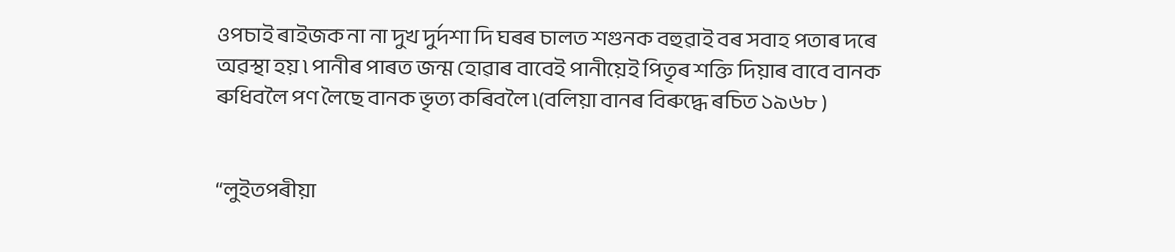ওপচাই ৰাইজক না না দুখ দুৰ্দশা দি ঘৰৰ চালত শগুনক বহুৱাই বৰ সবাহ পতাৰ দৰে অৱস্থা হয় ৷ পানীৰ পাৰত জন্ম হোৱাৰ বাবেই পানীয়েই পিতৃৰ শক্তি দিয়াৰ বাবে বানক ৰুধিবলৈ পণ লৈছে বানক ভৃত্য কৰিবলৈ ৷(বলিয়া বানৰ বিৰুদ্ধে ৰচিত ১৯৬৮ )


“লুইতপৰীয়া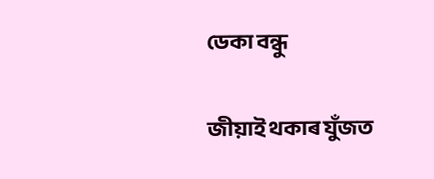ডেকা বন্ধু

জীয়াই থকাৰ যুঁজত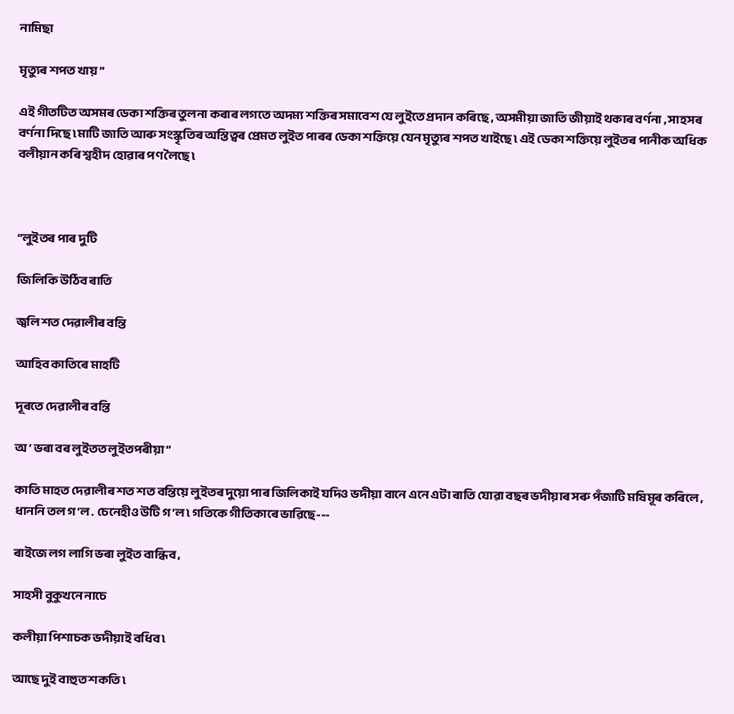নামিছা

মৃত্যুৰ শপত খায় ”

এই গীতটিত অসমৰ ডেকা শক্তিৰ তুলনা কৰাৰ লগতে অদম্য শক্তিৰ সমাবেশ যে লুইতে প্ৰদান কৰিছে , অসমীয়া জাতি জীয়াই থকাৰ বৰ্ণনা , সাহসৰ বৰ্ণনা দিছে ৷ মাটি জাতি আৰু সংস্কৃতিৰ অস্তিত্বৰ প্ৰেমত লুইত পাৰৰ ডেকা শক্তিয়ে যেন মৃত্যুৰ শপত খাইছে ৷ এই ডেকা শক্তিয়ে লুইতৰ পানীক অধিক বলীয়ান কৰি শ্বহীদ হোৱাৰ পণ লৈছে ৷



“লুইতৰ পাৰ দুটি

জিলিকি উঠিব ৰাতি

জ্বলি শত দেৱালীৰ বন্তি

আহিব কাতিৰে মাহটি

দূৰতে দেৱালীৰ বন্তি

অ’ ভৰা বৰ লুইতত লুইতপৰীয়া ”

কাতি মাহত দেৱালীৰ শত শত বন্তিয়ে লুইতৰ দুয়ো পাৰ জিলিকাই যদিও ভদীয়া বানে এনে এটা ৰাতি যোৱা বছৰ ভদীয়াৰ সৰু পঁজাটি মষিমূৰ কৰিলে , ধাননি তল গ’ল . চেনেহীও উটি গ’ল ৷ গতিকে গীতিকাৰে ভাৱিছে---

ৰাইজে লগ লাগি ভৰা লুইত বান্ধিব ,

সাহসী বুকুখনে নাচে

কলীয়া পিশাচক ভদীয়াই বধিব ৷

আছে দুই বাহুত শকতি ৷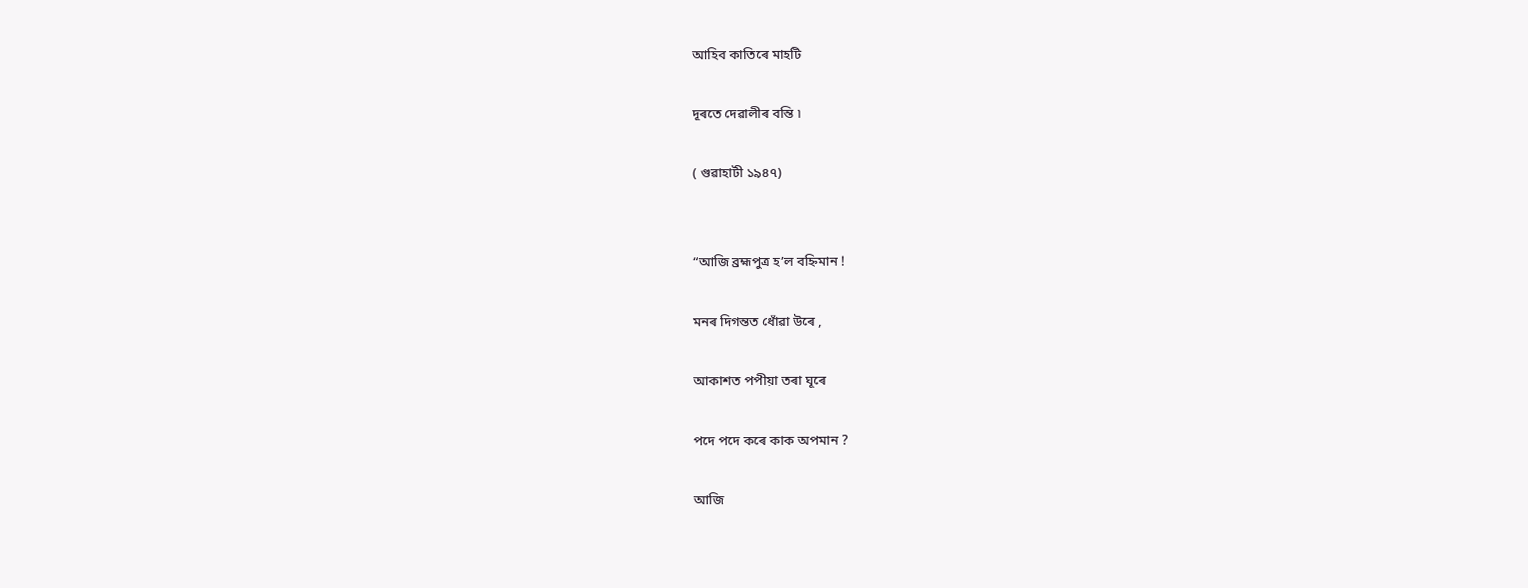আহিব কাতিৰে মাহটি

দূৰতে দেৱালীৰ বন্তি ৷

( গুৱাহাটী ১৯৪৭)


“আজি ব্ৰহ্মপুত্ৰ হ’ল বহ্নিমান !

মনৰ দিগন্তত ধোঁৱা উৰে ,

আকাশত পপীয়া তৰা ঘূৰে

পদে পদে কৰে কাক অপমান ?

আজি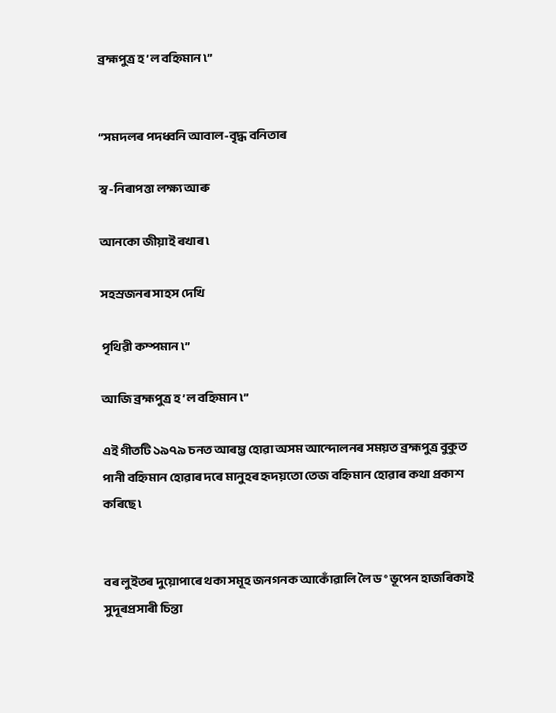ব্ৰহ্মপুত্ৰ হ’ল বহ্নিমান ৷”


“সমদলৰ পদধ্বনি আবাল-বৃদ্ধ বনিতাৰ

স্ব-নিৰাপত্তা লক্ষ্য আৰু

আনকো জীয়াই ৰখাৰ ৷

সহস্ৰজনৰ সাহস দেখি

পৃথিৱী কম্পমান ৷”

আজি ব্ৰহ্মপুত্ৰ হ’ল বহ্নিমান ৷”

এই গীতটি ১৯৭৯ চনত আৰম্ভ হোৱা অসম আন্দোলনৰ সময়ত ব্ৰহ্মপুত্ৰ বুকুত পানী বহ্নিমান হোৱাৰ দৰে মানুহৰ হৃদয়তো তেজ বহ্নিমান হোৱাৰ কথা প্ৰকাশ কৰিছে ৷


বৰ লুইতৰ দুয়োপাৰে থকা সমূহ জনগনক আকোঁৱালি লৈ ড° ভূপেন হাজৰিকাই সুদূৰপ্ৰসাৰী চিন্তা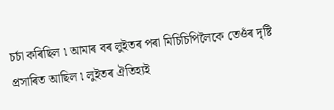চৰ্চা কৰিছিল ৷ আমাৰ বৰ লুইতৰ পৰা মিচিচিপিলৈকে তেওঁৰ দৃষ্টি প্ৰসাৰিত আছিল ৷ লুইতৰ ঐতিহ্যই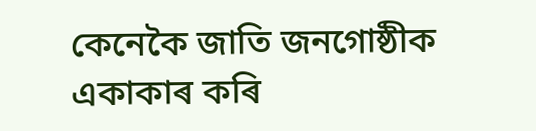কেনেকৈ জাতি জনগোষ্ঠীক একাকাৰ কৰি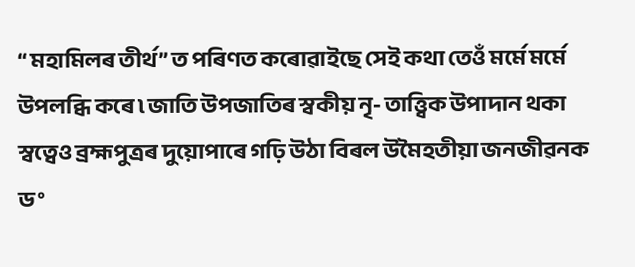“ মহামিলৰ তীৰ্থ” ত পৰিণত কৰোৱাইছে সেই কথা তেওঁ মৰ্মে মৰ্মে উপলব্ধি কৰে ৷ জাতি উপজাতিৰ স্বকীয় নৃ- তাত্ত্বিক উপাদান থকা স্বত্বেও ব্ৰহ্মপুত্ৰৰ দুয়োপাৰে গঢ়ি উঠা বিৰল উমৈহতীয়া জনজীৱনক ড°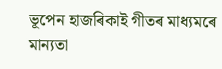ভূপেন হাজৰিকাই গীতৰ মাধ্যমৰে মান্যতা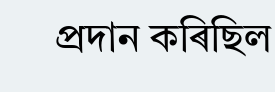প্ৰদান কৰিছিল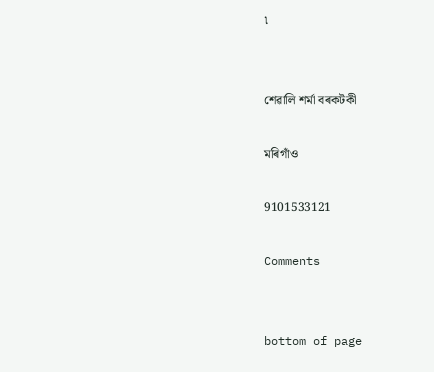৷


শেৱালি শৰ্মা বৰকটকী

মৰিগাঁও

9101533121

Comments


bottom of page